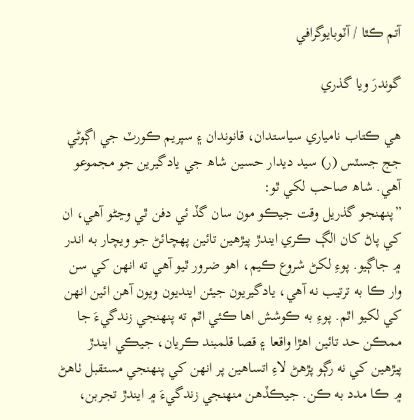آتم ڪٿا / آٽوبايوگرافي

گوندرَ ويا گذري

ھي ڪتاب نامياري سياستدان، قانوندان ۽ سپريم ڪورٽ جي اڳوڻي جج جسٽس (ر) سيد ديدار حسين شاھ جي يادگيرين جو مجموعو آھي. شاھ صاحب لکي ٿو:
”پنهنجو گذريل وقت جيڪو مون سان گڏ ئي دفن ٿي وڃڻو آهي، ان کي پاڻ کان الڳ ڪري ايندڙ پيڙهين تائين پهچائڻ جو ويچار به اندر ۾ جاڳيو. پوءِ لکڻ شروع ڪيم، اهو ضرور ٿيو آهي ته انهن کي سن وار ڪا به ترتيب نه آهي، يادگيريون جيئن اينديون ويون آهن ائين انهن کي لکيو اٿم. پوءِ به ڪوشش اها ڪئي اٿم ته پنهنجي زندگيءَ جا ممڪن حد تائين اهڙا واقعا ۽ قصا قلمبند ڪريان، جيڪي ايندڙ پيڙهين کي نه رڳو پڙهڻ لاءِ اتساهين پر انهن کي پنهنجي مستقبل ٺاهڻ ۾ ڪا مدد به ڪن. جيڪڏهن منهنجي زندگيءَ ۾ ايندڙ تجربن،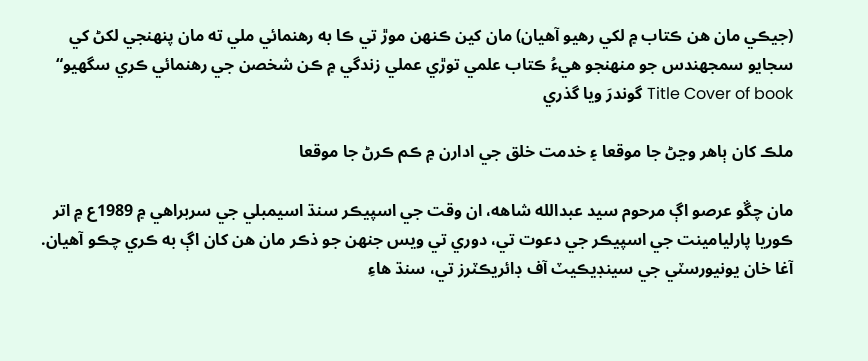(جيڪي مان هن ڪتاب ۾ لکي رهيو آهيان) مان کين ڪنهن موڙ تي ڪا به رهنمائي ملي ته مان پنهنجي لکڻ کي سجايو سمجهندس جو منهنجو هيءُ ڪتاب علمي توڙي عملي زندگي ۾ ڪن شخصن جي رهنمائي ڪري سگهيو“
Title Cover of book گوندرَ ويا گذري

ملڪ کان ٻاهر وڃڻ جا موقعا ۽ خدمت خلق جي ادارن ۾ ڪم ڪرڻ جا موقعا

مان چڱو عرصو اڳ مرحوم سيد عبدالله شاهه، ان وقت جي اسپيڪر سنڌ اسيمبلي جي سربراهي ۾ 1989ع ۾ اتر ڪوريا پارليامينت جي اسپيڪر جي دعوت تي، دوري تي ويس جنهن جو ذڪر مان هن کان اڳ به ڪري چڪو آهيان.
آغا خان يونيورسٽي جي سينڊيڪيٽ آف ڊائريڪٽرز تي، سنڌ هاءِ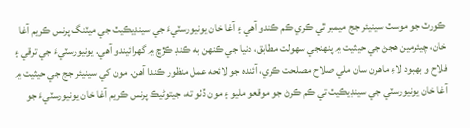ڪورٽ جو موسٽ سينيئر جج ميمبر ٿي ڪري ڪم ڪندو آهي ۽ آغا خان يونيورسٽيءَ جي سينڊيڪيٽ جي ميٽنگ پرنس ڪريم آغا خان، چيئرمين هجڻ جي حيثيت ۾ پنهنجي سهولت مطابق، دنيا جي ڪنهن به ڪنڊ ڪڙڇ ۾ گهرائيندو آهي. يونيورسٽيءَ جي ترقي ۽ فلاح و بهبود لاءِ ماهرن سان ملي صلاح مصلحت ڪري، آئنده جو لائحه عمل منظور ڪندا آهن. مون کي سينيئر جج جي حيثيت ۾ آغا خان يونيورسٽي جي سينڊيڪيٽ تي ڪم ڪرڻ جو موقعو مليو ۽ مون ڏٺو ته، جيتوڻيڪ پرنس ڪريم آغا خان يونيورسٽيءَ جو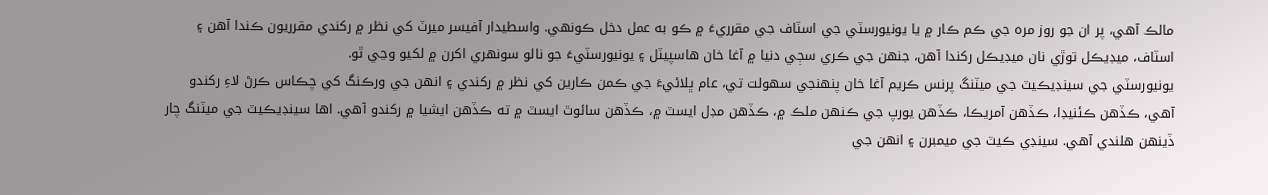مالڪ آهي، پر ان جو روز مره جي ڪم ڪار ۾ يا يونيورسٽي جي اسٽاف جي مقرريءَ ۾ ڪو به عمل دخل ڪونهي. واسطيدار آفيسر ميرٽ کي نظر ۾ رکندي مقرريون ڪندا آهن ۽ اسٽاف، ميڊيڪل توڙي نان ميڊيڪل رکندا آهن، جنهن جي ڪري سڄي دنيا ۾ آغا خان هاسپيٽل ۽ يونيورسٽيءَ جو نالو سونهري اکرن ۾ لکيو وڃي ٿو.
يونيورسٽي جي سينڊيڪيٽ جي ميٽنگ پرنس ڪريم آغا خان پنهنجي سهولت تي، عام ڀلائيءَ جي ڪمن ڪارين کي نظر ۾ رکندي ۽ انهن جي ورڪنگ کي چڪاس ڪرڻ لاءِ رکندو آهي، ڪڏهن ڪئنيڊا، ڪڏهن آمريڪا، ڪڏهن يورپ جي ڪنهن ملڪ ۾، ڪڏهن مڊل ايسٽ ۾، ڪڏهن سائوٿ ايسٽ ۾ ته ڪڏهن ايشيا ۾ رکندو آهي. اها سينڊيڪيٽ جي ميٽنگ چار ڏينهن هلندي آهي. سينڊي ڪيٽ جي ميمبرن ۽ انهن جي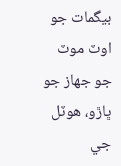بيگمات جو اوٽ موٽ جو جهاز جو ڀاڙو، هوٽل جي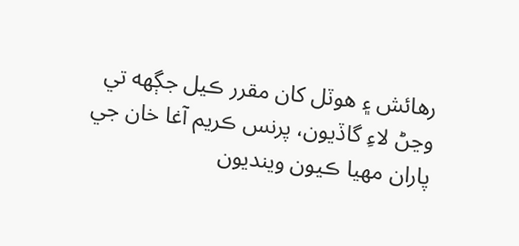رهائش ۽ هوٽل کان مقرر ڪيل جڳهه تي وڃڻ لاءِ گاڏيون، پرنس ڪريم آغا خان جي پاران مهيا ڪيون وينديون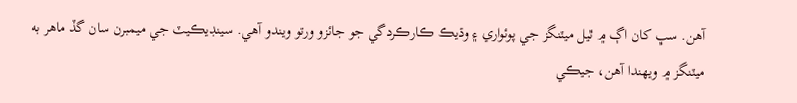آهن. سڀ کان اڳ ۾ ٿيل ميٽنگز جي پوئواري ۽ وڌيڪ ڪارڪردگي جو جائزو ورتو ويندو آهي. سينڊيڪيٽ جي ميمبرن سان گڏ ماهر به ميٽنگز ۾ ويهندا آهن، جيڪي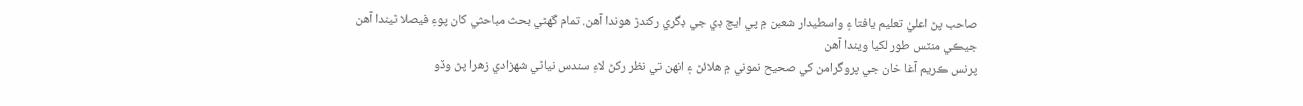صاحب پڻ اعليٰ تعليم يافتا ۽ واسطيدار شعبن ۾ پي ايڇ ڊي جي ڊگري رکندڙ هوندا آهن. تمام گهڻي بحث مباحثي کان پوءِ فيصلا ٿيندا آهن جيڪي منٽس طور لکيا ويندا آهن
پرنس ڪريم آغا خان جي پروگرامن کي صحيح نموني ۾ هلائڻ ۽ انهن تي نظر رکڻ لاءِ سندس نياڻي شهزادي زهرا پڻ وڏو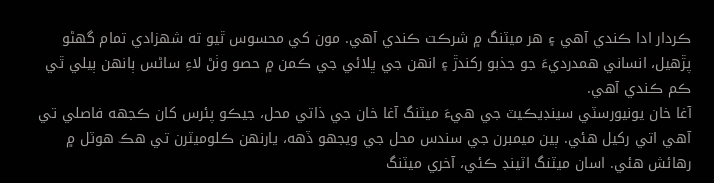ڪردار ادا ڪندي آهي ۽ هر ميٽنگ ۾ شرڪت ڪندي آهي. مون کي محسوس ٿيو ته شهزادي تمام گهڻو پڙهيل، انساني همدرديءَ جو جذبو رکندڙ ۽ انهن جي ڀلائي جي ڪمن ۾ حصو وٺڻ لاءِ ساڻس ٻانهن ٻيلي ٿي ڪم ڪندي آهي.
آغا خان يونيورسٽي سينڊيڪيٽ جي هيءَ ميٽنگ آغا خان جي ذاتي محل، جيڪو پئرس کان ڪجهه فاصلي تي آهي اتي رکيل هئي. ٻين ميمبرن جي سندس محل جي ويجهو ڏهه، يارنهن ڪلوميٽرن تي هڪ هوٽل ۾ رهائش هئي. اسان ميٽنگ اٽينڊ ڪئي، آخري ميٽنگ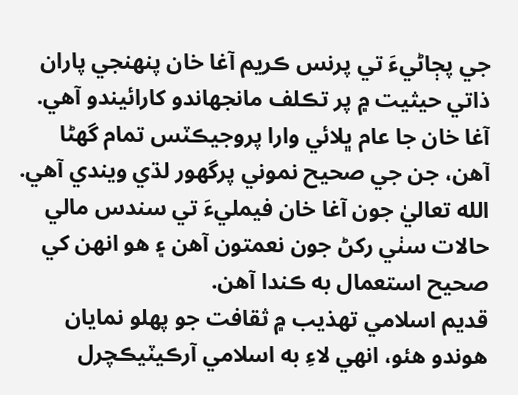جي پڄاڻيءَ تي پرنس ڪريم آغا خان پنهنجي پاران ذاتي حيثيت ۾ پر تڪلف مانجهاندو کارائيندو آهي. آغا خان جا عام ڀلائي وارا پروجيڪٽس تمام گهڻا آهن، جن جي صحيح نموني پرگهور لڌي ويندي آهي. الله تعاليٰ جون آغا خان فيمليءَ تي سندس مالي حالات سٺي رکڻ جون نعمتون آهن ۽ هو انهن کي صحيح استعمال به ڪندا آهن.
قديم اسلامي تهذيب ۾ ثقافت جو پهلو نمايان هوندو هئو، انهي لاءِ به اسلامي آرڪيٽيڪچرل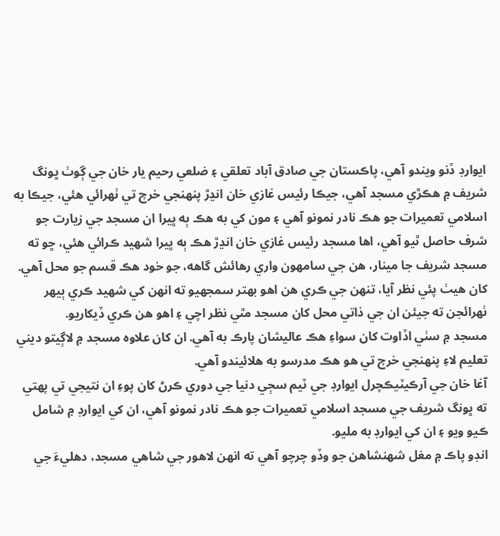ايوارڊ ڏنو ويندو آهي، پاڪستان جي صادق آباد تعلقي ۽ ضلعي رحيم يار خان جي ڳوٺ ڀونگ شريف ۾ هڪڙي مسجد آهي، جيڪا رئيس غازي خان انڍڙ پنهنجي خرچ تي ٺهرائي هئي، جيڪا به اسلامي تعميرات جو هڪ نادر نمونو آهي ۽ مون کي به هڪ ٻه ڀيرا ان مسجد جي زيارت جو شرف حاصل ٿيو آهي، اها مسجد رئيس غازي خان انڍڙ هڪ ٻه ڀيرا شهيد ڪرائي هئي، ڇو ته مسجد شريف جا مينار، هن جي سامهون واري رهائش گاهه، جو خود هڪ قسم جو محل آهي. کان هيٺ پئي نظر آيا، تنهن جي ڪري هن اهو بهتر سمجهيو ته انهن کي شهيد ڪري ٻيهر ٺهرائجن ته جيئن ان جي ذاتي محل کان مسجد مٿي نظر اچي ۽ اهو هن ڪري ڏيکاريو.
مسجد ۾ سٺي اڏاوت کان سواءِ هڪ عاليشان پارڪ به آهي. ان کان علاوه مسجد ۾ لاڳيتو ديني تعليم لاءِ پنهنجي خرچ تي هو هڪ مدرسو به هلائيندو آهي.
آغا خان جي آرڪيٽيڪچرل ايوارڊ جي ٽيم سڄي دنيا جي دوري ڪرڻ کان پوءِ ان نتيجي تي پهتي ته ڀونگ شريف جي مسجد اسلامي تعميرات جو هڪ نادر نمونو آهي، ان کي ايوارڊ ۾ شامل ڪيو ويو ۽ ان کي ايوارڊ به مليو.
انڊو پاڪ ۾ مغل شهنشاهن جو وڏو چرچو آهي ته انهن لاهور جي شاهي مسجد، دهليءَ جي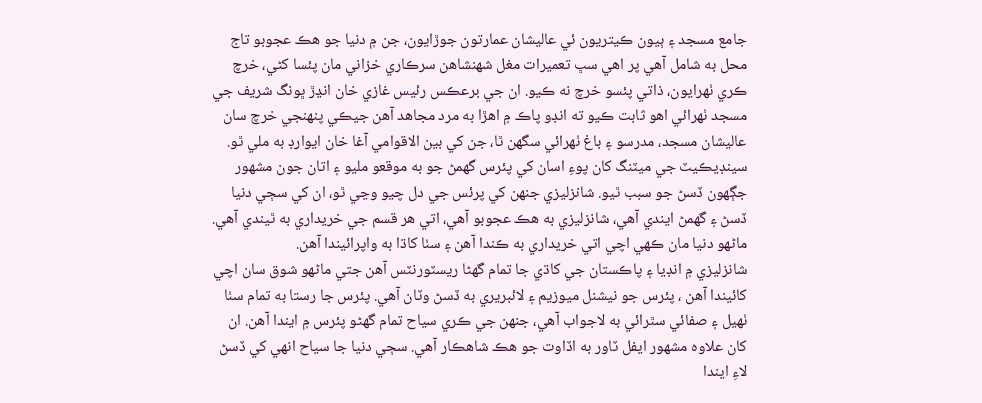جامع مسجد ۽ ٻيون ڪيتريون ئي عاليشان عمارتون جوڙايون، جن ۾ دنيا جو هڪ عجوبو تاج محل به شامل آهي پر اهي سڀ تعميرات مغل شهنشاهن سرڪاري خزاني مان پئسا کڻي، خرچ ڪري ٺهرايون، ذاتي پئسو خرچ نه ڪيو. ان جي برعڪس رئيس غازي خان انڍڙ ڀونگ شريف جي مسجد ٺهرائي اهو ثابت ڪيو ته انڊو پاڪ ۾ اهڙا به مرد مجاهد آهن جيڪي پنهنجي خرچ سان عاليشان مسجد، مدرسو ۽ باغ ٺهرائي سگهن ٿا، جن کي بين الاقوامي آغا خان ايوارڊ به ملي ٿو.
سينڊيڪيٽ جي ميٽنگ کان پوءِ اسان کي پئرس گهمڻ جو به موقعو مليو ۽ اتان جون مشهور جڳهون ڏسڻ جو سبب ٿيو. شانزليزي جنهن کي پرئس جي دل چيو وڃي ٿو، ان کي سڄي دنيا ڏسڻ ۽ گهمڻ ايندي آهي، شانزليزي به هڪ عجوبو آهي، اتي هر قسم جي خريداري به ٿيندي آهي. ماڻهو دنيا مان ڪهي اچي اتي خريداري به ڪندا آهن ۽ سٺا کاڌا به واپرائيندا آهن.
شانزليزي ۾ انڊيا ۽ پاڪستان جي کاڌي جا تمام گهڻا ريسٽورنٽس آهن جتي ماڻهو شوق سان اچي کائيندا آهن ، پئرس جو نيشنل ميوزيم ۽ لائبريري به ڏسڻ وٽان آهي. پئرس جا رستا به تمام سٺا ٺهيل ۽ صفائي سٿرائي به لاجواب آهي، جنهن جي ڪري سياح تمام گهڻو پئرس ۾ ايندا آهن. ان کان علاوه مشهور ايفل ٽاور به اڏاوت جو هڪ شاهڪار آهي. سڄي دنيا جا سياح انهي کي ڏسڻ لاءِ ايندا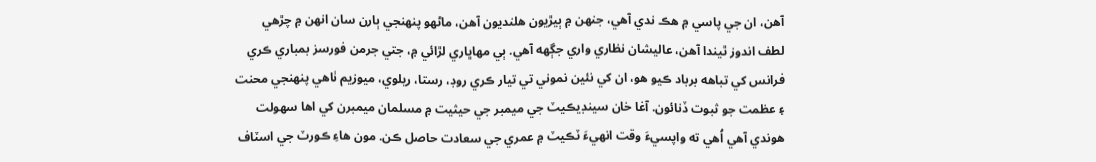آهن، ان جي پاسي ۾ هڪ ندي آهي، جنهن ۾ ٻيڙيون هلنديون آهن، ماڻهو پنهنجي ٻارن سان انهن ۾ چڙهي لطف اندوز ٿيندا آهن، عاليشان نظاري واري جڳهه آهي. ٻي مهاڀاري لڙائي ۾، جتي جرمن فورسز بمباري ڪري فرانس کي تباهه برباد ڪيو هو، ان کي نئين نموني تي تيار ڪري روڊ، رستا، ريلوي، ميوزيم ٺاهي پنهنجي محنت ۽ عظمت جو ثبوت ڏنائون. آغا خان سينڊيڪيٽ جي ميمبر جي حيثيت ۾ مسلمان ميمبرن کي اها سهولت هوندي آهي اُهي ته واپسيءَ وقت انهيءَ ٽڪيٽ ۾ عمري جي سعادت حاصل ڪن. مون هاءِ ڪورٽ جي اسٽاف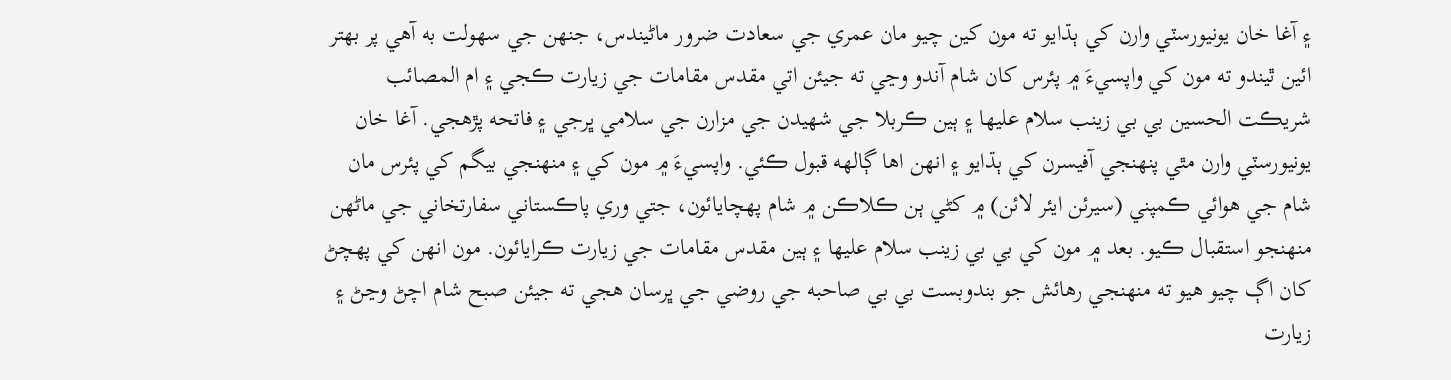۽ آغا خان يونيورسٽي وارن کي ٻڌايو ته مون کين چيو مان عمري جي سعادت ضرور ماڻيندس، جنهن جي سهولت به آهي پر بهتر ائين ٿيندو ته مون کي واپسيءَ ۾ پئرس کان شام آندو وڃي ته جيئن اتي مقدس مقامات جي زيارت ڪجي ۽ ام المصائب شريڪت الحسين بي بي زينب سلام عليها ۽ ٻين ڪربلا جي شهيدن جي مزارن جي سلامي ڀرجي ۽ فاتحه پڙهجي. آغا خان يونيورسٽي وارن مٿي پنهنجي آفيسرن کي ٻڌايو ۽ انهن اها ڳالهه قبول ڪئي. واپسيءَ ۾ مون کي ۽ منهنجي بيگم کي پئرس مان شام جي هوائي ڪمپني (سيرئن ايئر لائن) ۾ کڻي ٻن ڪلاڪن ۾ شام پهچايائون، جتي وري پاڪستاني سفارتخاني جي ماڻهن منهنجو استقبال ڪيو. بعد ۾ مون کي بي بي زينب سلام عليها ۽ ٻين مقدس مقامات جي زيارت ڪرايائون. مون انهن کي پهچڻ کان اڳ چيو هيو ته منهنجي رهائش جو بندوبست بي بي صاحبه جي روضي جي ڀرسان هجي ته جيئن صبح شام اچڻ وڃڻ ۽ زيارت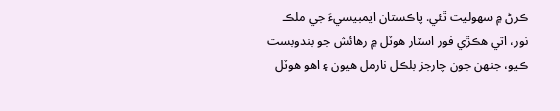ڪرڻ ۾ سهوليت ٿئي. پاڪستان ايمبيسيءَ جي ملڪ نور، اتي هڪڙي فور اسٽار هوٽل ۾ رهائش جو بندوبست ڪيو، جنهن جون چارجز بلڪل نارمل هيون ۽ اهو هوٽل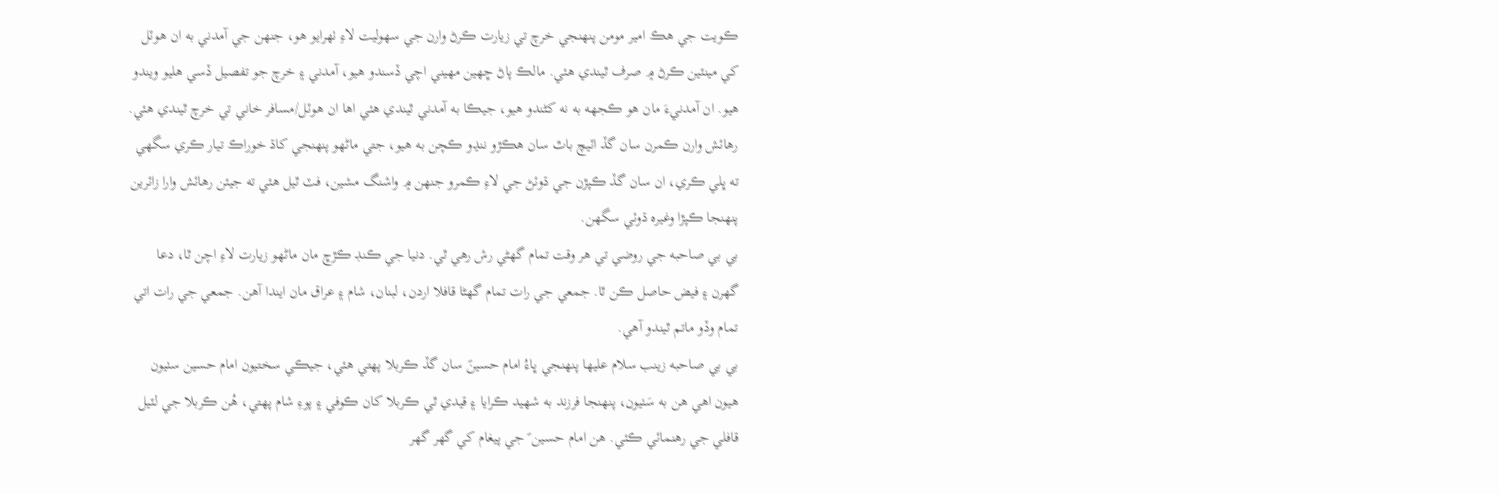ڪويت جي هڪ امير مومن پنهنجي خرچ تي زيارت ڪرڻ وارن جي سهوليت لاءِ ٺهرايو هو، جنهن جي آمدني به ان هوٽل کي مينٽين ڪرڻ ۾ صرف ٿيندي هئي. مالڪ پاڻ ڇهين مهيني اچي ڏسندو هيو، آمدني ۽ خرچ جو تفصيل ڏسي هليو ويندو هيو. ان آمدنيءَ مان هو ڪجهه به نه کڻندو هيو، جيڪا به آمدني ٿيندي هئي اها ان هوٽل/مسافر خاني تي خرچ ٿيندي هئي.
رهائش وارن ڪمرن سان گڏ اٽيچ باٿ سان هڪڙو ننڍو ڪچن به هيو، جتي ماڻهو پنهنجي کاڌ خوراڪ تيار ڪري سگهي ته ڀلي ڪري، ان سان گڏ ڪپڙن جي ڌوئڻ جي لاءِ ڪمرو جنهن ۾ واشنگ مشين، فٽ ٿيل هئي ته جيئن رهائش وارا زائرين پنهنجا ڪپڙا وغيره ڌوئي سگهن.
بي بي صاحبه جي روضي تي هر وقت تمام گهڻي رش رهي ٿي. دنيا جي ڪنڊ ڪڙڇ مان ماڻهو زيارت لاءِ اچن ٿا، دعا گهرن ۽ فيض حاصل ڪن ٿا. جمعي جي رات تمام گهڻا قافلا اردن، لبنان، شام ۽ عراق مان ايندا آهن. جمعي جي رات اتي تمام وڏو ماتم ٿيندو آهي.
بي بي صاحبه زينب سلام عليها پنهنجي ڀاءُ امام حسينؑ سان گڏ ڪربلا پهتي هئي، جيڪي سختيون امام حسين سٺيون هيون اهي هن به سَٺيون، پنهنجا فرزند به شهيد ڪرايا ۽ قيدي ٿي ڪربلا کان ڪوفي ۽ پوءِ شام پهتي، هُن ڪربلا جي لٽيل قافلي جي رهنمائي ڪئي. هن امام حسين ؑ جي پيغام کي گهر گهر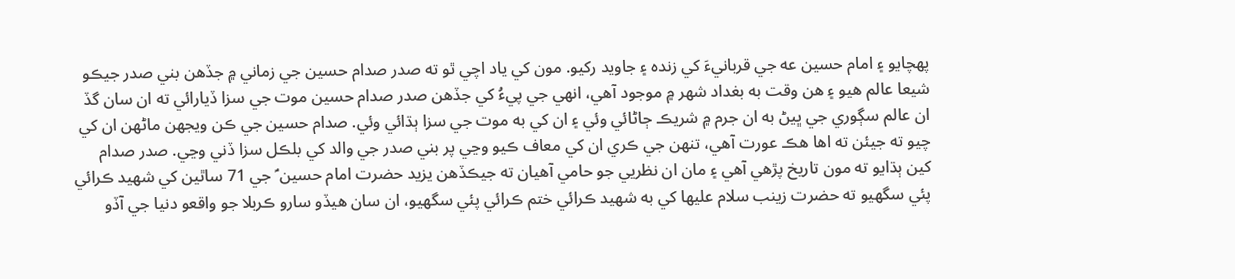پهچايو ۽ امام حسين عه جي قربانيءَ کي زنده ۽ جاويد رکيو. مون کي ياد اچي ٿو ته صدر صدام حسين جي زماني ۾ جڏهن بني صدر جيڪو شيعا عالم هيو ۽ هن وقت به بغداد شهر ۾ موجود آهي، انهي جي پيءُ کي جڏهن صدر صدام حسين موت جي سزا ڏيارائي ته ان سان گڏ ان عالم سڳوري جي ڀيڻ به ان جرم ۾ شريڪ ڄاڻائي وئي ۽ ان کي به موت جي سزا ٻڌائي وئي. صدام حسين جي ڪن ويجهن ماڻهن ان کي چيو ته جيئن ته اها هڪ عورت آهي، تنهن جي ڪري ان کي معاف ڪيو وڃي پر بني صدر جي والد کي بلڪل سزا ڏني وڃي. صدر صدام کين ٻڌايو ته مون تاريخ پڙهي آهي ۽ مان ان نظريي جو حامي آهيان ته جيڪڏهن يزيد حضرت امام حسين ؑ جي 71 ساٿين کي شهيد ڪرائي پئي سگهيو ته حضرت زينب سلام عليها کي به شهيد ڪرائي ختم ڪرائي پئي سگهيو، ان سان هيڏو سارو ڪربلا جو واقعو دنيا جي آڏو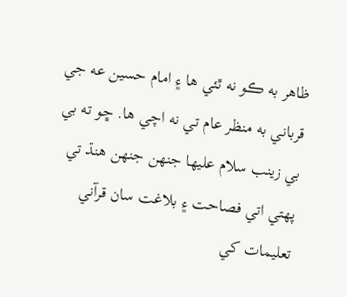ظاهر به ڪو نه ٿئي ها ۽ امام حسين عه جي قرباني به منظر عام تي نه اچي ها. ڇو ته بي بي زينب سلام عليها جنهن جنهن هنڌ تي پهتي اتي فصاحت ۽ بلاغت سان قرآني تعليمات کي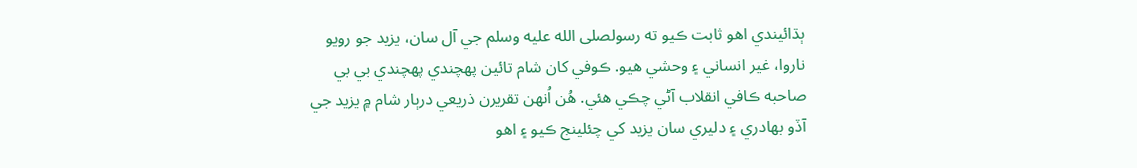ٻڌائيندي اهو ثابت ڪيو ته رسولصلى الله عليه وسلم جي آل سان، يزيد جو رويو ناروا، غير انساني ۽ وحشي هيو. ڪوفي کان شام تائين پهچندي پهچندي بي بي صاحبه ڪافي انقلاب آڻي چڪي هئي. هُن اُنهن تقريرن ذريعي درٻار شام ۾ يزيد جي آڏو بهادري ۽ دليري سان يزيد کي چئلينج ڪيو ۽ اهو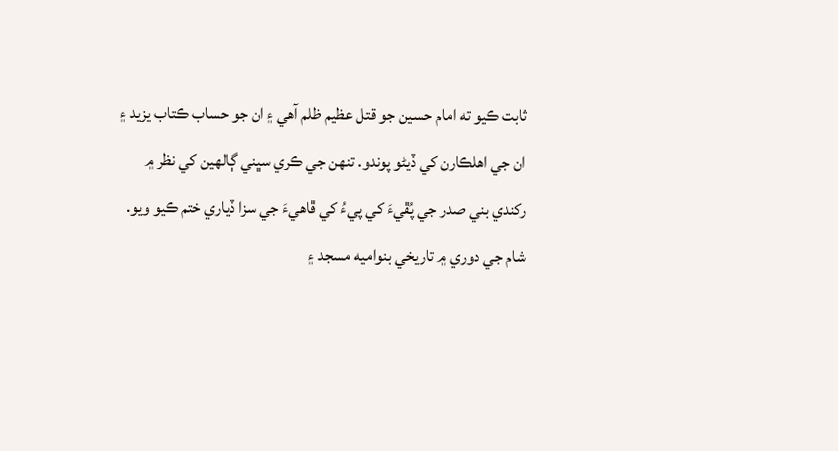ثابت ڪيو ته امام حسين جو قتل عظيم ظلم آهي ۽ ان جو حساب ڪتاب يزيد ۽ ان جي اهلڪارن کي ڏيڻو پوندو. تنهن جي ڪري سڀني ڳالهين کي نظر ۾ رکندي بني صدر جي پُڦيءَ کي پيءُ کي ڦاهيءَ جي سزا ڏياري ختم ڪيو ويو.
شام جي دوري ۾ تاريخي بنواميه مسجد ۽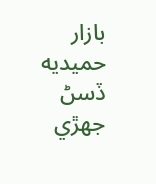بازار حميديه ڏسڻ جهڙي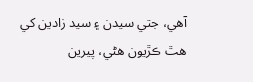آهي، جتي سيدن ۽ سيد زادين کي هٿ ڪڙيون هڻي، پيرين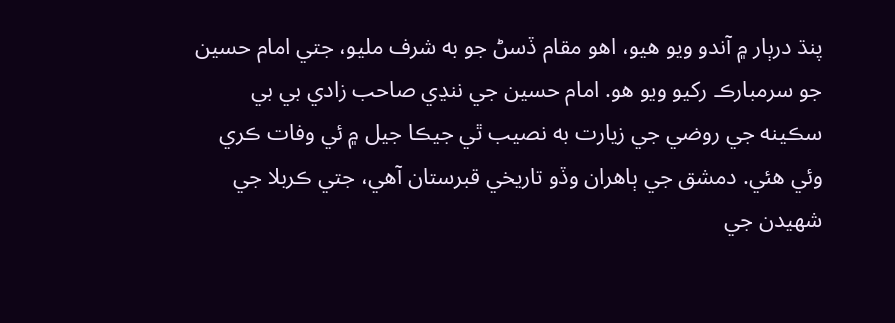پنڌ درٻار ۾ آندو ويو هيو، اهو مقام ڏسڻ جو به شرف مليو، جتي امام حسين جو سرمبارڪ رکيو ويو هو. امام حسين جي ننڍي صاحب زادي بي بي سڪينه جي روضي جي زيارت به نصيب ٿي جيڪا جيل ۾ ئي وفات ڪري وئي هئي. دمشق جي ٻاهران وڏو تاريخي قبرستان آهي، جتي ڪربلا جي شهيدن جي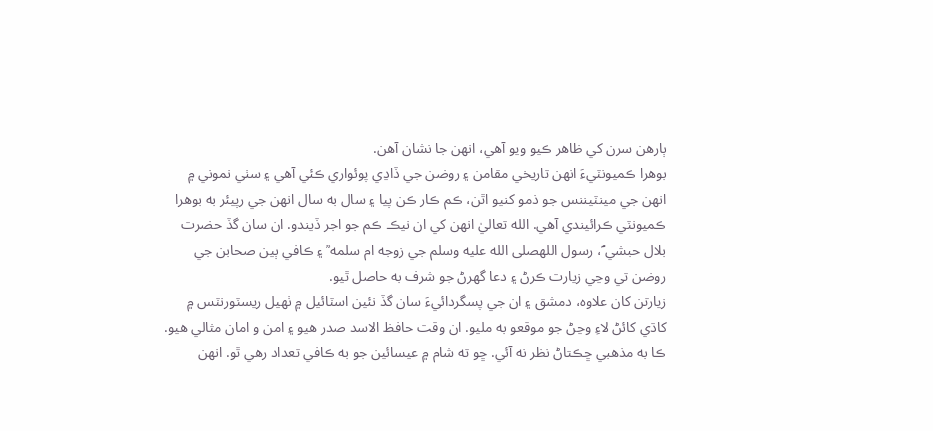ٻارهن سرن کي ظاهر ڪيو ويو آهي، انهن جا نشان آهن.
بوهرا ڪميونٽيءَ انهن تاريخي مقامن ۽ روضن جي ڏاڍي پوئواري ڪئي آهي ۽ سٺي نموني ۾ انهن جي مينٽيننس جو ذمو کنيو اٿن، ڪم ڪار ڪن پيا ۽ سال به سال انهن جي رپيئر به بوهرا ڪميونٽي ڪرائيندي آهي. الله تعاليٰ انهن کي ان نيڪ ڪم جو اجر ڏيندو. ان سان گڏ حضرت بلال حبشي ؐ، رسول اللهصلى الله عليه وسلم جي زوجه ام سلمه ؒ ۽ ڪافي ٻين صحابن جي روضن تي وڃي زيارت ڪرڻ ۽ دعا گهرڻ جو شرف به حاصل ٿيو.
زيارتن کان علاوه، دمشق ۽ ان جي پسگردائيءَ سان گڏ نئين اسٽائيل ۾ ٺهيل ريسٽورنٽس ۾ کاڌي کائڻ لاءِ وڃڻ جو موقعو به مليو. ان وقت حافظ الاسد صدر هيو ۽ امن و امان مثالي هيو. ڪا به مذهبي ڇڪتاڻ نظر نه آئي. ڇو ته شام ۾ عيسائين جو به ڪافي تعداد رهي ٿو. انهن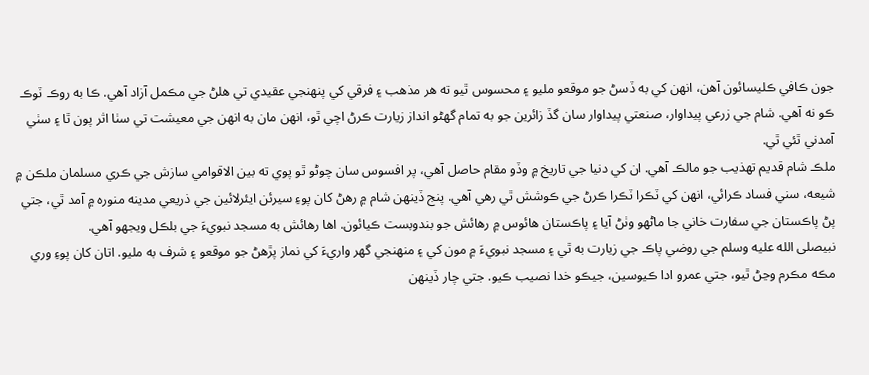جون ڪافي ڪليسائون آهن، انهن کي به ڏسڻ جو موقعو مليو ۽ محسوس ٿيو ته هر مذهب ۽ فرقي کي پنهنجي عقيدي تي هلڻ جي مڪمل آزاد آهي. ڪا به روڪ ٽوڪ ڪو نه آهي. شام جي زرعي پيداوار، صنعتي پيداوار سان گڏ زائرين جو به تمام گهڻو انداز زيارت ڪرڻ اچي ٿو، انهن مان به انهن جي معيشت تي سٺا اثر پون ٿا ۽ سٺي آمدني ٿئي ٿي.
ملڪ شام قديم تهذيب جو مالڪ آهي. ان کي دنيا جي تاريخ ۾ وڏو مقام حاصل آهي، پر افسوس سان چوڻو ٿو پوي ته بين الاقوامي سازش جي ڪري مسلمان ملڪن ۾ شيعه، سني فساد ڪرائي، انهن کي ٽڪرا ٽڪرا ڪرڻ جي ڪوشش ٿي رهي آهي. پنج ڏينهن شام ۾ رهڻ کان پوءِ سيرئن ايئرلائين جي ذريعي مدينه منوره ۾ آمد ٿي، جتي پڻ پاڪستان جي سفارت خاني جا ماڻهو وٺڻ آيا ۽ پاڪستان هائوس ۾ رهائش جو بندوبست ڪيائون. اها رهائش به مسجد نبويءَ جي بلڪل ويجهو آهي.
نبيصلى الله عليه وسلم جي روضي پاڪ جي زيارت به ٿي ۽ مسجد نبويءَ ۾ مون کي ۽ منهنجي گهر واريءَ کي نماز پڙهڻ جو موقعو ۽ شرف به مليو. اتان کان پوءِ وري مڪه مڪرم وڃڻ ٿيو، جتي عمرو ادا ڪيوسين، جيڪو خدا نصيب ڪيو. جتي چار ڏينهن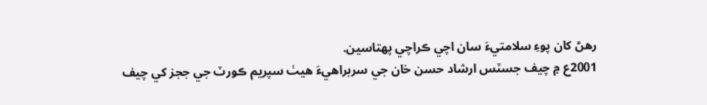رهڻ کان پوءِ سلامتيءَ سان اچي ڪراچي پهتاسين.
2001ع ۾ چيف جسٽس ارشاد حسن خان جي سربراهيءَ هيٺ سپريم ڪورٽ جي ججز کي چيف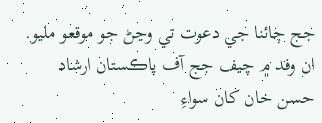جج چائنا جي دعوت تي وڃڻ جو موقعو مليو. ان وفد ۾ چيف جج آف پاڪستان ارشاد حسن خان کان سواءِ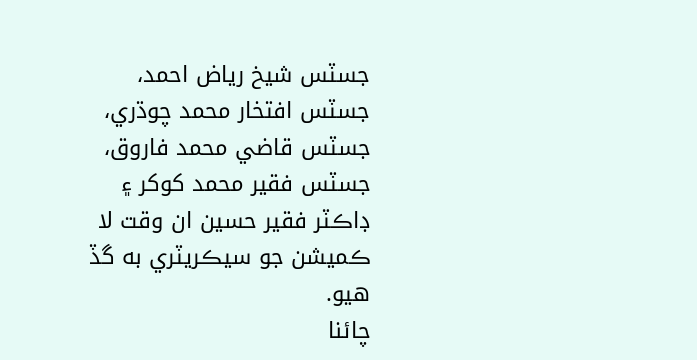جسٽس شيخ رياض احمد، جسٽس افتخار محمد چوڌري، جسٽس قاضي محمد فاروق، جسٽس فقير محمد کوکر ۽ ڊاڪٽر فقير حسين ان وقت لا ڪميشن جو سيڪريٽري به گڏ هيو.
چائنا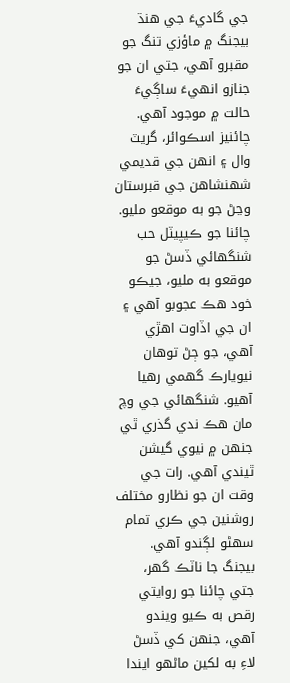جي گاديءَ جي هنڌ بيجنگ ۾ ماؤزي تنگ جو مقبرو آهي، جتي ان جو جنازو انهيءَ ساڳيءَ حالت ۾ موجود آهي. چائنيز اسڪوائر، گريٽ وال ۽ انهن جي قديمي شهنشاهن جي قبرستان وڃڻ جو به موقعو مليو. چائنا جو ڪيپيٽل حب شنگهائي ڏسڻ جو موقعو به مليو، جيڪو خود هڪ عجوبو آهي ۽ ان جي اڏاوت اهڙي آهي، جو ڄڻ توهان نيويارڪ گهمي رهيا آهيو. شنگهائي جي وچ مان هڪ ندي گذري ٿي جنهن ۾ نيوي گيشن ٿيندي آهي. رات جي وقت ان جو نظارو مختلف روشنين جي ڪري تمام سهڻو لڳندو آهي. بيجنگ جا ناٽڪ گهر، جتي چائنا جو روايتي رقص به ڪيو ويندو آهي، جنهن کي ڏسڻ لاءِ به لکين ماڻهو ايندا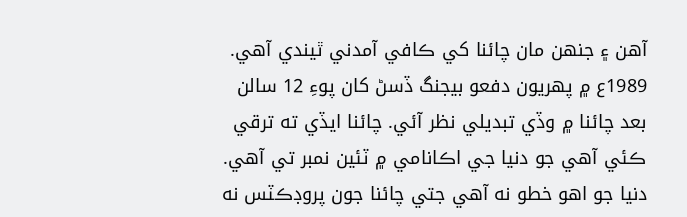آهن ۽ جنهن مان چائنا کي ڪافي آمدني ٿيندي آهي. 1989ع ۾ پهريون دفعو بيجنگ ڏسڻ کان پوءِ 12 سالن بعد چائنا ۾ وڏي تبديلي نظر آئي. چائنا ايڏي ته ترقي ڪئي آهي جو دنيا جي اڪانامي ۾ ٽئين نمبر تي آهي. دنيا جو اهو خطو نه آهي جتي چائنا جون پروڊڪٽس نه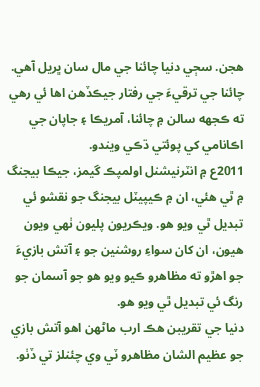هجن. سڄي دنيا چائنا جي مال سان ڀريل آهي. چائنا جي ترقيءَ جي رفتار جيڪڏهن اها ئي رهي ته ڪجهه سالن ۾ چائنا، آمريڪا ۽ جاپان جي اڪانامي کي پوئتي ڌڪي ويندو.
2011ع ۾ انٽرنيشنل اولمپڪ گيمز، جيڪا بيجنگ ۾ ٿي هئي، ان ۾ ڪيپيٽل بيجنگ جو نقشو ئي تبديل ٿي ويو هو. ويڪريون پليون ٺهي ويون هيون، ان کان سواءِ روشنين جو ۽ آتش بازيءَ جو اهڙو ته مظاهرو ڪيو ويو هو جو آسمان جو رنگ ئي تبديل ٿي ويو هو.
دنيا جي تقريبن هڪ ارب ماڻهن اهو آتش بازي جو عظيم الشان مظاهرو ٽي وي چئنلز تي ڏٺو.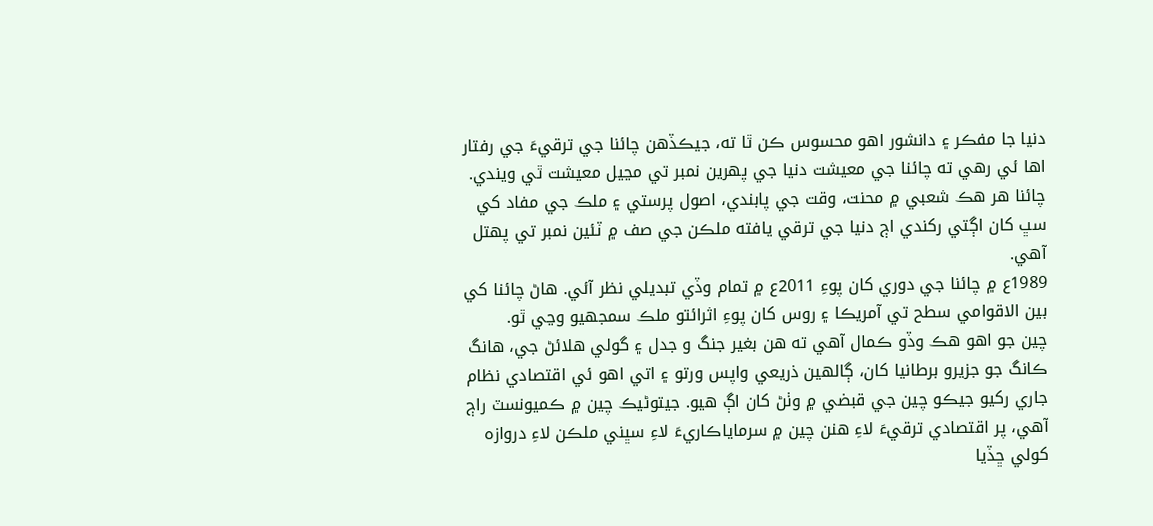دنيا جا مفڪر ۽ دانشور اهو محسوس ڪن ٿا ته، جيڪڏهن چائنا جي ترقيءَ جي رفتار اها ئي رهي ته چائنا جي معيشت دنيا جي پهرين نمبر تي مڃيل معيشت ٿي ويندي.
چائنا هر هڪ شعبي ۾ محنت، وقت جي پابندي، اصول پرستي ۽ ملڪ جي مفاد کي سڀ کان اڳتي رکندي اڄ دنيا جي ترقي يافته ملڪن جي صف ۾ ٽئين نمبر تي پهتل آهي.
1989ع ۾ چائنا جي دوري کان پوءِ 2011ع ۾ تمام وڏي تبديلي نظر آئي. هاڻ چائنا کي بين الاقوامي سطح تي آمريڪا ۽ روس کان پوءِ اثرائتو ملڪ سمجهيو وڃي ٿو.
چين جو اهو هڪ وڏو ڪمال آهي ته هن بغير جنگ و جدل ۽ گولي هلائڻ جي، هانگ ڪانگ جو جزيرو برطانيا کان، ڳالهين ذريعي واپس ورتو ۽ اتي اهو ئي اقتصادي نظام جاري رکيو جيڪو چين جي قبضي ۾ وٺڻ کان اڳ هيو. جيتوڻيڪ چين ۾ ڪميونسٽ راڄ آهي، پر اقتصادي ترقيءَ لاءِ هنن چين ۾ سرماياڪاريءَ لاءِ سڀني ملڪن لاءِ دروازه کولي ڇڏيا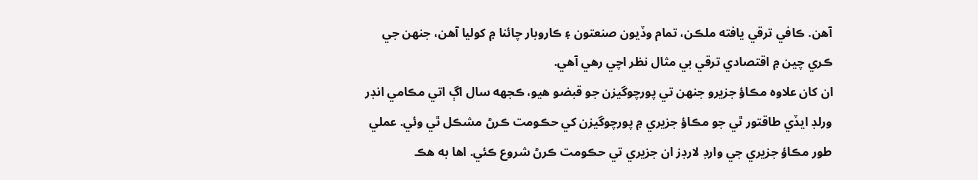آهن. ڪافي ترقي يافته ملڪن، تمام وڏيون صنعتون ۽ ڪاروبار چائنا ۾ کوليا آهن، جنهن جي ڪري چين ۾ اقتصادي ترقي بي مثال نظر اچي رهي آهي.
ان کان علاوه مڪاؤ جزيرو جنهن تي پورچوگيزن جو قبضو هيو، ڪجهه سال اڳ اتي مڪامي انڊر ورلڊ ايڏي طاقتور ٿي جو مڪاؤ جزيري ۾ پورچوگيزن کي حڪومت ڪرڻ مشڪل ٿي وئي. عملي طور مڪاؤ جزيري جي وارڊ لارڊز ان جزيري تي حڪومت ڪرڻ شروع ڪئي. اها به هڪ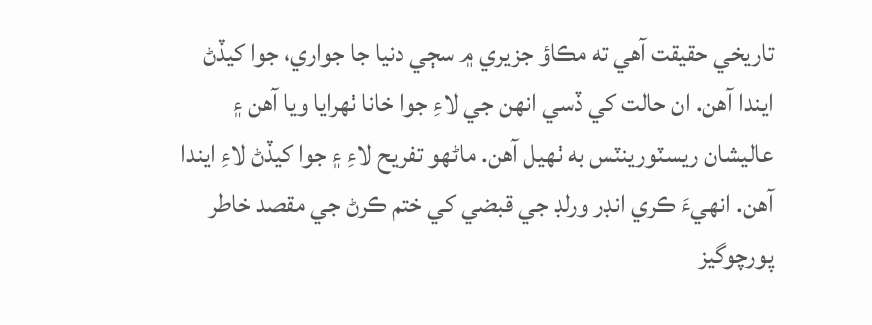تاريخي حقيقت آهي ته مڪاؤ جزيري ۾ سڄي دنيا جا جواري، جوا کيڏڻ ايندا آهن. ان حالت کي ڏسي انهن جي لاءِ جوا خانا ٺهرايا ويا آهن ۽ عاليشان ريسٽورينٽس به ٺهيل آهن. ماڻهو تفريح لاءِ ۽ جوا کيڏڻ لاءِ ايندا آهن. انهيءَ ڪري انڊر ورلڊ جي قبضي کي ختم ڪرڻ جي مقصد خاطر پورچوگيز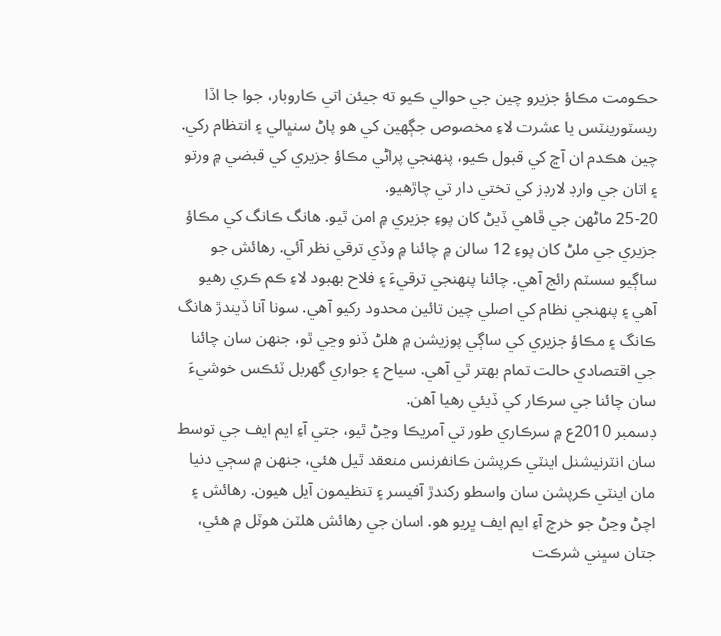حڪومت مڪاؤ جزيرو چين جي حوالي ڪيو ته جيئن اتي ڪاروبار، جوا جا اڏا ريسٽورينٽس يا عشرت لاءِ مخصوص جڳهين کي هو پاڻ سنڀالي ۽ انتظام رکي. چين هڪدم ان آڇ کي قبول ڪيو، پنهنجي پراڻي مڪاؤ جزيري کي قبضي ۾ ورتو ۽ اتان جي وارڊ لارڊز کي تختي دار تي چاڙهيو.
25-20 ماڻهن جي ڦاهي ڏيڻ کان پوءِ جزيري ۾ امن ٿيو. هانگ ڪانگ کي مڪاؤ جزيري جي ملڻ کان پوءِ 12 سالن ۾ چائنا ۾ وڏي ترقي نظر آئي. رهائش جو ساڳيو سسٽم رائج آهي. چائنا پنهنجي ترقيءَ ۽ فلاح بهبود لاءِ ڪم ڪري رهيو آهي ۽ پنهنجي نظام کي اصلي چين تائين محدود رکيو آهي. سونا آنا ڏيندڙ هانگ ڪانگ ۽ مڪاؤ جزيري کي ساڳي پوزيشن ۾ هلڻ ڏنو وڃي ٿو، جنهن سان چائنا جي اقتصادي حالت تمام بهتر ٿي آهي. سياح ۽ جواري گهربل ٽئڪس خوشيءَ سان چائنا جي سرڪار کي ڏيئي رهيا آهن.
ڊسمبر 2010ع ۾ سرڪاري طور تي آمريڪا وڃڻ ٿيو، جتي آءِ ايم ايف جي توسط سان انٽرنيشنل اينٽي ڪرپشن ڪانفرنس منعقد ٿيل هئي، جنهن ۾ سڄي دنيا مان اينٽي ڪرپشن سان واسطو رکندڙ آفيسر ۽ تنظيمون آيل هيون. رهائش ۽ اچڻ وڃڻ جو خرچ آءِ ايم ايف ڀريو هو. اسان جي رهائش هلٽن هوٽل ۾ هئي، جتان سڀني شرڪت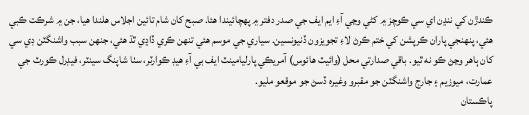ڪندڙن کي ننڍن اي سي ڪوچز ۾ کڻي وڃي آءِ ايم ايف جي صدر دفتر ۾ پهچائيندا هئا. صبح کان شام تائين اجلاس هلندا هيا، جن ۾ شرڪت ڪبي هئي، پنهنجي پاران ڪرپشن کي ختم ڪرڻ لاءِ تجويزون ڏنيونسين. سياري جي موسم هئي تنهن ڪري ڏاڍي ٿڌ هئي، جنهن سبب واشنگٽن ڊي سي کان ٻاهر وڃڻ ڪو نه ٿيو. باقي صدارتي محل (وائيٽ هائوس) آمريڪي پارليامينٽ ايف بي آءِ هيڊ ڪوارٽر، سٺا شاپنگ سينٽر، فيڊرل ڪورٽ جي عمارت، ميوزيم ۽ جارج واشنگٽن جو مقبرو وغيره ڏسڻ جو موقعو مليو.
پاڪستان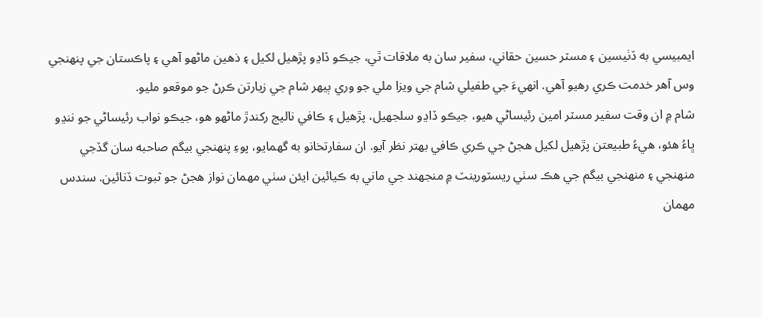ايمبيسي به ڏٺيسين ۽ مسٽر حسين حقاني، سفير سان به ملاقات ٿي، جيڪو ڏاڍو پڙهيل لکيل ۽ ذهين ماڻهو آهي ۽ پاڪستان جي پنهنجي وس آهر خدمت ڪري رهيو آهي. انهيءَ جي طفيلي شام جي ويزا ملي جو وري ٻيهر شام جي زيارتن ڪرڻ جو موقعو مليو.
شام ۾ ان وقت سفير مسٽر امين رئيساڻي هيو، جيڪو ڏاڍو سلجهيل، پڙهيل ۽ ڪافي ناليج رکندڙ ماڻهو هو، جيڪو نواب رئيساڻي جو ننڍو ڀاءُ هئو، هيءُ طبيعتن پڙهيل لکيل هجڻ جي ڪري ڪافي بهتر نظر آيو. ان سفارتخانو به گهمايو، پوءِ پنهنجي بيگم صاحبه سان گڏجي منهنجي ۽ منهنجي بيگم جي هڪ سٺي ريسٽورينٽ ۾ منجهند جي ماني به ڪيائين ايئن سٺي مهمان نواز هجڻ جو ثبوت ڏنائين. سندس مهمان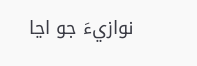نوازيءَ جو اڃا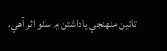تائين منهنجي ياداشتن ۾ سٺو اثر آهي.